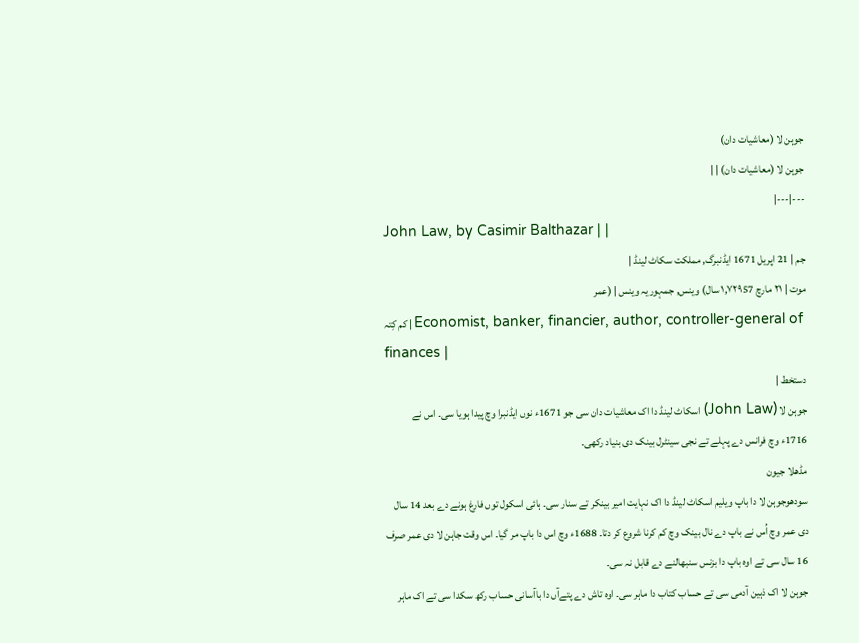جوہن لا (معاشیات دان)
جوہن لا (معاشیات دان) | |
---|---|
John Law, by Casimir Balthazar | |
جم | 21 اپریل 1671 ایڈنبرگ, مملکت سکاٹ لینڈ |
موت | ۲۱ مارچ ۱,۷۲۹57 سال) وینس, جمہوریہ وینس | (عمر
کم کِتہ | Economist, banker, financier, author, controller-general of finances |
دستخط |
جوہن لا (John Law) اسکاٹ لینڈ دا اک معاشیات دان سی جو 1671ء نوں ایڈنبرا وچ پیدا ہويا سی۔ اس نے 1716ء وچ فرانس دے پہلے تے نجی سینٹرل بینک دی بنیاد رکھی۔
مڈھلا جیون
سودھوجوہن لا دا باپ ویلیم اسکاٹ لینڈ دا اک نہایت امیر بینکر تے سنار سی۔ ہائی اسکول توں فارغ ہونے دے بعد 14 سال دی عمر وچ اُس نے باپ دے نال بینک وچ کم کرنا شروع کر دتا۔ 1688ء وچ اس دا باپ مر گیا۔ اس وقت جاہن لا دی عمر صرف 16 سال سی تے اوہ باپ دا بزنس سنبھالنے دے قابل نہ سی۔
جوہن لا اک ذہین آدمی سی تے حساب کتاب دا ماہر سی۔ اوہ تاش دے پتےآں دا باآسانی حساب رکھ سکدا سی تے اک ماہر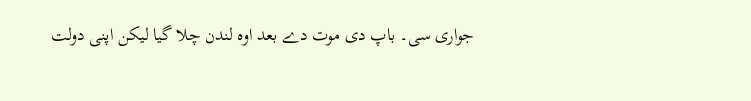جواری سی۔ باپ دی موت دے بعد اوہ لندن چلا گیا لیکن اپنی دولت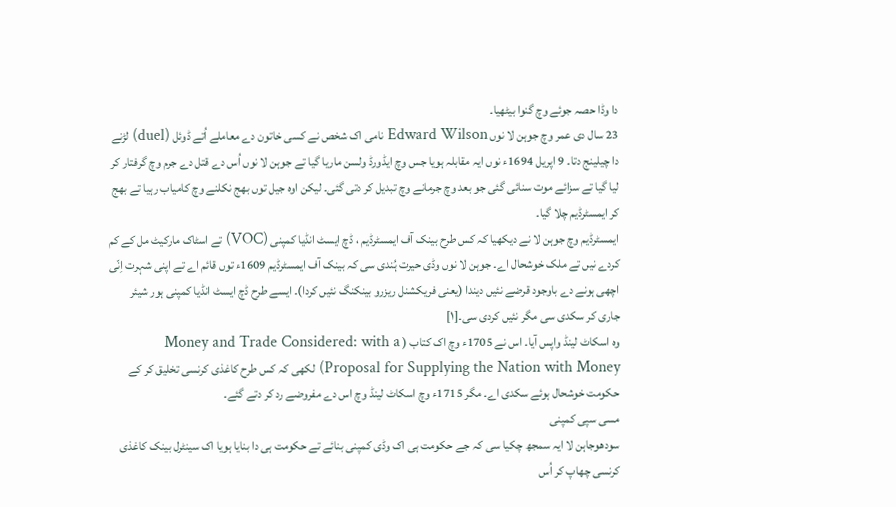دا وڈا حصہ جوئے وچ گنوا بیٹھیا۔
23 سال دی عمر وچ جوہن لا نوں Edward Wilson نامی اک شخص نے کسی خاتون دے معاملے اُتے ڈوئل (duel) لڑنے دا چیلینج دتا۔ 9 اپریل 1694ء نوں ایہ مقابلہ ہويا جس وچ ایڈورڈ ولسن ماریا گیا تے جوہن لا نوں اُس دے قتل دے جرم وچ گرفتار کر ليا گیا تے سزائے موت سنائی گئی جو بعد وچ جرمانے وچ تبدیل کر دتی گئی۔ لیکن اوہ جیل توں بھج نکلنے وچ کامیاب رہیا تے بھج کر ایمسٹرڈیم چلا گیا۔
ایمسٹرڈیم وچ جوہن لا نے دیکھیا کہ کس طرح بینک آف ایمسٹرڈیم ، ڈچ ایسٹ انڈیا کمپنی (VOC) تے اسٹاک مارکیٹ مل کے کم کردے نيں تے ملک خوشحال اے۔ جوہن لا نوں وڈی حیرت ہُندی سی کہ بینک آف ایمسٹرڈیم 1609ء توں قائم اے تے اپنی شہرت اِنّی اچھی ہونے دے باوجود قرضے نئيں دیندا (یعنی فریکشنل ریزرو بینکنگ نئيں کردا)۔ ايسے طرح ڈچ ایسٹ انڈیا کمپنی ہور شیئر جاری کر سکدی سی مگر نئيں کردی سی۔[۱]
وہ اسکاٹ لینڈ واپس آیا۔ اس نے 1705ء وچ اک کتاب ( Money and Trade Considered: with a Proposal for Supplying the Nation with Money) لکھی کہ کس طرح کاغذی کرنسی تخلیق کر کے حکومت خوشحال ہوئے سکدی اے۔ مگر 1715ء وچ اسکاٹ لینڈ وچ اس دے مفروضے رد کر دتے گئے۔
مسی سپی کمپنی
سودھوجاہن لا ایہ سمجھ چکيا سی کہ جے حکومت ہی اک وڈی کمپنی بنائے تے حکومت ہی دا بنایا ہويا اک سینٹرل بینک کاغذی کرنسی چھاپ کر اُس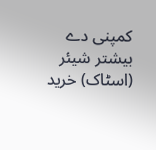کمپنی دے بیشتر شیئر (اسٹاک) خرید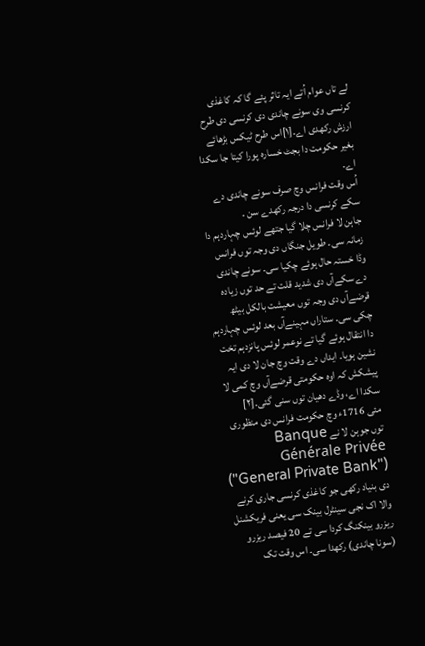لے تاں عوام اُتے ایہ تاثر پئے گا کہ کاغذی کرنسی وی سونے چاندی دی کرنسی دی طرح ارزش رکھدی اے۔[۱]اس طرح ٹیکس بڑھائے بغیر حکومت دا بجٹ خسارہ پورا کيتا جا سکدا اے۔
اُس وقت فرانس وچ صرف سونے چاندی دے سکے کرنسی دا درجہ رکھدے سن ۔
جاہن لا فرانس چلا گیا جتھے لوئس چہاردہم دا زمانہ سی۔ طویل جنگاں دی وجہ توں فرانس وڈا خستہ حال ہوئے چکيا سی۔ سونے چاندی دے سکےآں دی شدید قلت تے حد توں زیادہ قرضےآں دی وجہ توں معیشت بالکل بیٹھ چکی سی۔ ستاراں مہینےآں بعد لوئس چہاردہم دا انتقال ہوئے گیا تے نوعمر لوئس پانزدہم تخت نشین ہويا۔ ایداں دے وقت وچ جان لا دی ایہ پیشکش کہ اوہ حکومتی قرضےآں وچ کمی لا سکدا اے، وڈے دھیان توں سنی گئی۔[۲]
مئی 1716ء وچ حکومت فرانس دی منظوری توں جوہن لا نے Banque Générale Privée ("General Private Bank") دی بنیاد رکھی جو کاغذی کرنسی جاری کرنے والا اک نجی سینٹرل بینک سی یعنی فریکشنل ریزرو بینکنگ کردا سی تے 20 فیصد ریزرو (سونا چاندی) رکھدا سی۔ اس وقت تک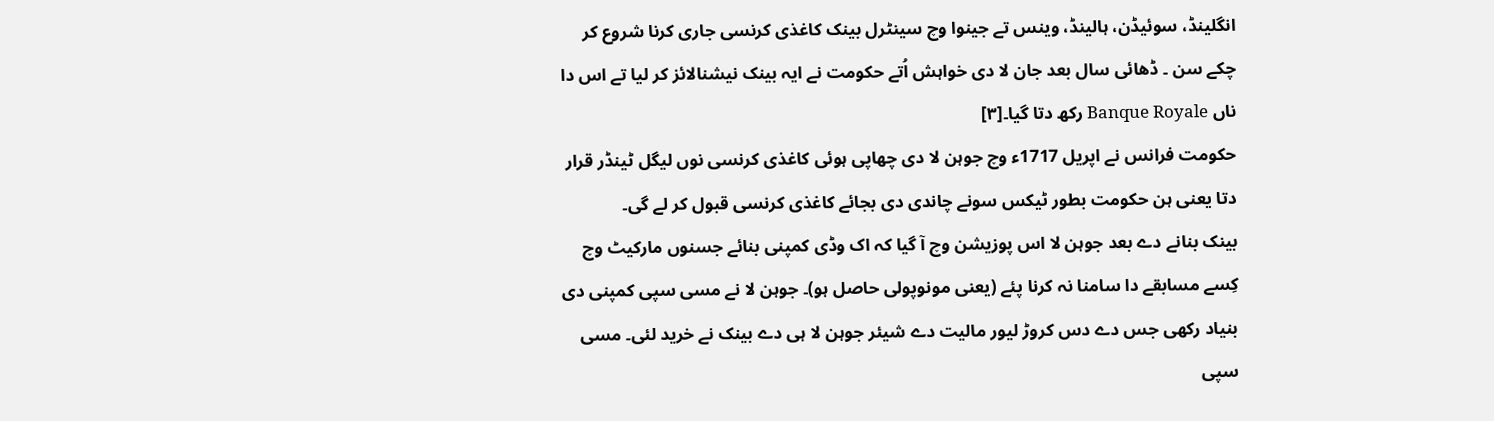انگلینڈ، سوئیڈن، ہالینڈ، وینس تے جینوا وچ سینٹرل بینک کاغذی کرنسی جاری کرنا شروع کر چکے سن ۔ ڈھائی سال بعد جان لا دی خواہش اُتے حکومت نے ایہ بینک نیشنالائز کر ليا تے اس دا ناں Banque Royale رکھ دتا گیا۔[۳]
حکومت فرانس نے اپریل 1717ء وچ جوہن لا دی چھاپی ہوئی کاغذی کرنسی نوں لیگل ٹینڈر قرار دتا یعنی ہن حکومت بطور ٹیکس سونے چاندی دی بجائے کاغذی کرنسی قبول کر لے گی۔
بینک بنانے دے بعد جوہن لا اس پوزیشن وچ آ گیا کہ اک وڈی کمپنی بنائے جسنوں مارکیٹ وچ کِسے مسابقے دا سامنا نہ کرنا پئے (یعنی مونوپولی حاصل ہو)۔ جوہن لا نے مسی سپی کمپنی دی بنیاد رکھی جس دے دس کروڑ لیور مالیت دے شیئر جوہن لا ہی دے بینک نے خرید لئی۔ مسی سپی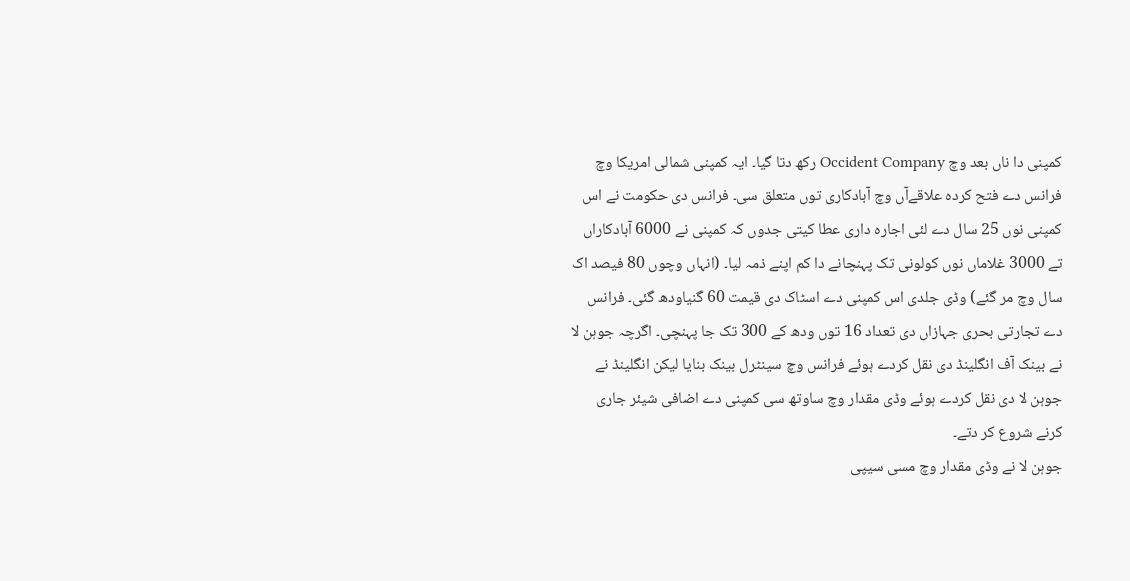کمپنی دا ناں بعد وچ Occident Company رکھ دتا گیا۔ ایہ کمپنی شمالی امریکا وچ فرانس دے فتح کردہ علاقےآں وچ آبادکاری توں متعلق سی۔ فرانس دی حکومت نے اس کمپنی نوں 25 سال دے لئی اجارہ داری عطا کيتی جدوں کہ کمپنی نے 6000 آبادکاراں تے 3000 غلاماں نوں کولونی تک پہنچانے دا کم اپنے ذمہ لیا۔ (انہاں وچوں 80 فیصد اک سال وچ مر گئے) وڈی جلدی اس کمپنی دے اسٹاک دی قیمت 60 گنیاودھ گئی۔ فرانس دے تجارتی بحری جہازاں دی تعداد 16 توں ودھ کے 300 تک جا پہنچی۔ اگرچہ جوہن لا نے بینک آف انگلینڈ دی نقل کردے ہوئے فرانس وچ سینٹرل بینک بنایا لیکن انگلینڈ نے جوہن لا دی نقل کردے ہوئے وڈی مقدار وچ ساوتھ سی کمپنی دے اضافی شیئر جاری کرنے شروع کر دتے۔
جوہن لا نے وڈی مقدار وچ مسی سیپی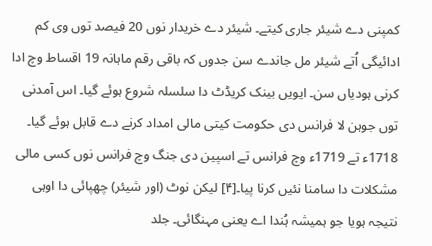کمپنی دے شیئر جاری کیتے۔ شیئر دے خریدار نوں 20 فیصد توں وی کم ادائیگی اُتے شیئر مل جاندے سن جدوں کہ باقی رقم ماہانہ 19 اقساط وچ ادا کرنی ہودیاں سن۔ ایويں بینک کریڈٹ دا سلسلہ شروع ہوئے گیا۔ اس آمدنی توں جوہن لا فرانس دی حکومت کیتی مالی امداد کرنے دے قابل ہوئے گیا۔ 1718ء تے 1719ء وچ فرانس تے اسپین دی جنگ وچ فرانس نوں کسی مالی مشکلات دا سامنا نئيں کرنا پيا۔[۴] لیکن نوٹ (اور شیئر) چھپائی دا اوہی نتیجہ ہويا جو ہمیشہ ہُندا اے یعنی مہنگائی۔ جلد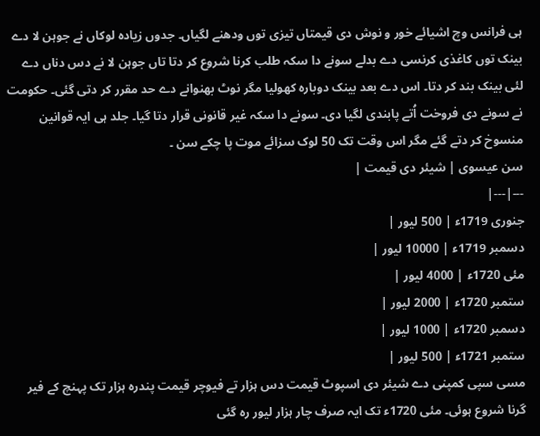ہی فرانس وچ اشیائے خور و نوش دی قیمتاں تیزی توں ودھنے لگياں۔ جدوں زیادہ لوکاں نے جوہن لا دے بینک توں کاغذی کرنسی دے بدلے سونے دا سکہ طلب کرنا شروع کر دتا تاں جوہن لا نے دس دناں دے لئی بینک بند کر دتا۔ اس دے بعد بینک دوبارہ کھولیا مگر نوٹ بھنوانے دے حد مقرر کر دتی گئی۔ حکومت نے سونے دی فروخت اُتے پابندی لگیا دی۔ سونے دا سکہ غیر قانونی قرار دتا گیا۔ جلد ہی ایہ قوانین منسوخ کر دتے گئے مگر اس وقت تک 50 لوک سزائے موت پا چکے سن ۔
سن عیسوی | شیئر دی قیمت |
---|---|
جنوری 1719ء | 500 لیور |
دسمبر 1719ء | 10000 لیور |
مئی 1720ء | 4000 لیور |
ستمبر 1720ء | 2000 لیور |
دسمبر 1720ء | 1000 لیور |
ستمبر 1721ء | 500 لیور |
مسی سپی کمپنی دے شیئر دی اسپوٹ قیمت دس ہزار تے فیوچر قیمت پندرہ ہزار تک پہنچ کے فیر گرنا شروع ہوئی۔ مئی 1720ء تک ایہ صرف چار ہزار لیور رہ گئی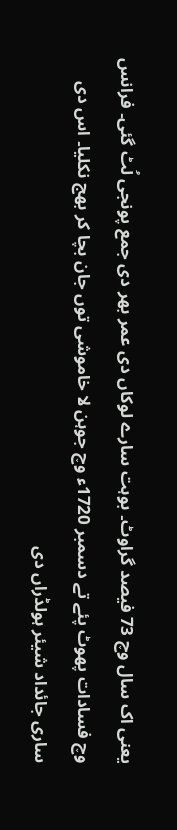یعنی اک سال وچ 73 فیصد گراوٹ۔ بوہت سارے لوکاں دی عمر بھر دی جمع پونجی لُٹ گئی۔ فرانس وچ فسادات پھوٹ پئے تے دسمبر 1720ء وچ جوہن لا خاموشی توں جان بچا کر بھج نکلیا۔ اس دی ساری جائداد شیئر ہولڈراں دی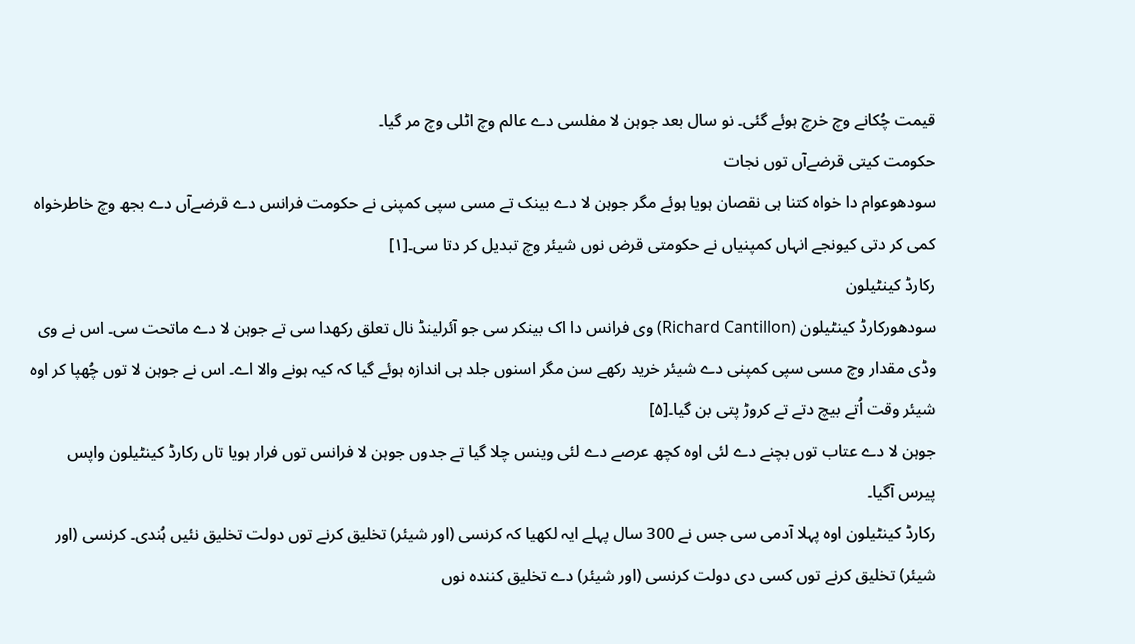قیمت چُکانے وچ خرچ ہوئے گئی۔ نو سال بعد جوہن لا مفلسی دے عالم وچ اٹلی وچ مر گیا۔
حکومت کیتی قرضےآں توں نجات
سودھوعوام دا خواہ کتنا ہی نقصان ہويا ہوئے مگر جوہن لا دے بینک تے مسی سپی کمپنی نے حکومت فرانس دے قرضےآں دے بجھ وچ خاطرخواہ کمی کر دتی کیونجے انہاں کمپنیاں نے حکومتی قرض نوں شیئر وچ تبدیل کر دتا سی۔[۱]
رکارڈ کینٹیلون
سودھورکارڈ کینٹیلون (Richard Cantillon) وی فرانس دا اک بینکر سی جو آئرلینڈ نال تعلق رکھدا سی تے جوہن لا دے ماتحت سی۔ اس نے وی وڈی مقدار وچ مسی سپی کمپنی دے شیئر خرید رکھے سن مگر اسنوں جلد ہی اندازہ ہوئے گیا کہ کیہ ہونے والا اے۔ اس نے جوہن لا توں چُھپا کر اوہ شیئر وقت اُتے بیچ دتے تے کروڑ پتی بن گیا۔[۵]
جوہن لا دے عتاب توں بچنے دے لئی اوہ کچھ عرصے دے لئی وینس چلا گیا تے جدوں جوہن لا فرانس توں فرار ہويا تاں رکارڈ کینٹیلون واپس پیرس آگیا۔
رکارڈ کینٹیلون اوہ پہلا آدمی سی جس نے 300 سال پہلے ایہ لکھیا کہ کرنسی (اور شیئر) تخلیق کرنے توں دولت تخلیق نئيں ہُندی۔ کرنسی (اور شیئر) تخلیق کرنے توں کسی دی دولت کرنسی (اور شیئر) دے تخلیق کنندہ نوں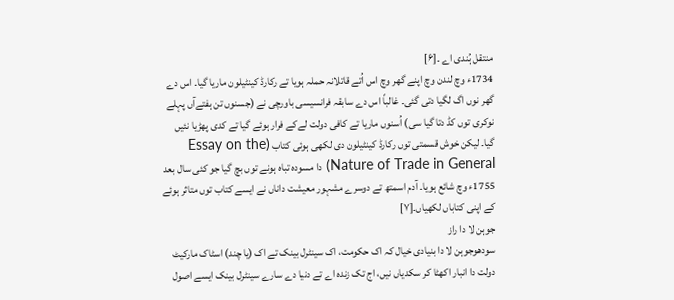منتقل ہُندی اے ۔[۶]
1734ء وچ لندن وچ اپنے گھر وچ اس اُتے قاتلانہ حملہ ہويا تے رکارڈ کینٹیلون ماریا گیا۔ اس دے گھر نوں اگ لگیا دتی گئی۔ غالباً اس دے سابقہ فرانسیسی باورچی نے (جسنوں تن ہفتےآں پہلے نوکری توں کڈ دتا گیا سی) اُسنوں ماریا تے کافی دولت لےکے فرار ہوئے گیا تے کدی پھڑیا نئيں گیا۔ لیکن خوش قسمتی توں رکارڈ کینٹیلون دی لکھی ہوئی کتاب (Essay on the Nature of Trade in General) دا مسودہ تباہ ہونے توں بچ گیا جو کئی سال بعد 1755ء وچ شائع ہويا۔ آدم اسمتھ تے دوسرے مشہور معیشت داناں نے ايسے کتاب توں متاثر ہوئے کے اپنی کتاباں لکھياں۔[۷]
جوہن لا دا راز
سودھوجوہن لا دا بنیادی خیال کہ اک حکومت، اک سینٹرل بینک تے اک (یا چند) اسٹاک مارکیٹ دولت دا انبار اکھٹا کر سکدیاں نيں، اج تک زندہ اے تے دنیا دے سارے سینٹرل بینک ايسے اصول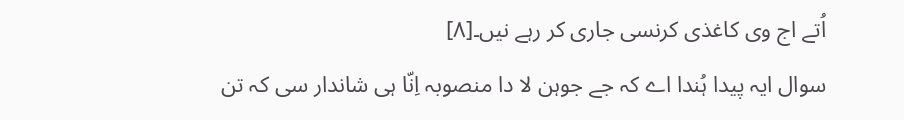اُتے اج وی کاغذی کرنسی جاری کر رہے نيں۔[۸]
سوال ایہ پیدا ہُندا اے کہ جے جوہن لا دا منصوبہ اِنّا ہی شاندار سی کہ تن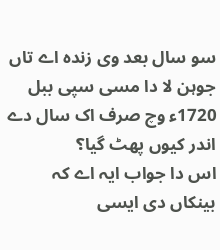سو سال بعد وی زندہ اے تاں جوہن لا دا مسی سپی ببل 1720ء وچ صرف اک سال دے اندر کیوں پھٹ گیا؟
اس دا جواب ایہ اے کہ بینکاں دی ایسی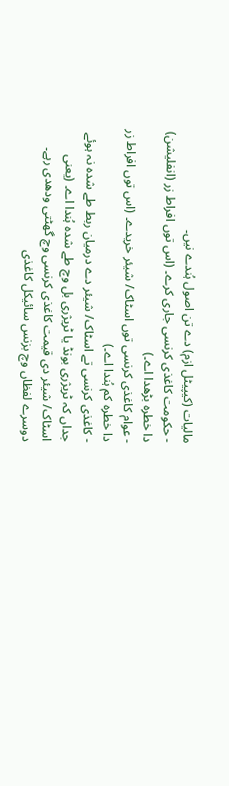مالیات (کیپیٹل ازم) دے تن اصول ہُندے نيں۔
- حکومت کاغذی کرنسی جاری کرے۔ (اس توں افراط زر (انفلیشن) دا خطرہ بڑھدا اے۔)
- عوام کاغذی کرنسی توں اسٹاک/ شیئر خریدے۔ (اس توں افراط زر دا خطرہ کم ہُندا اے۔)
- کاغذی کرنسی تے اسٹاک/ شیئر دے درمیان ربط طے شدہ نہ ہوئے جداں کہ ٹریژری بونڈ یا ٹریژری بل وچ طے شدہ ہُندا اے۔ (یعنی اسٹاک/ شیئر دی قیمت کاغذی کرنسی وچ گھٹتی ودھدی رہے۔ دوسرے لفظاں وچ بزنس سائیکل کاغذی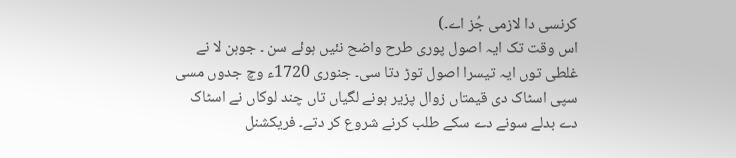کرنسی دا لازمی جُز اے۔)
اس وقت تک ایہ اصول پوری طرح واضح نئيں ہوئے سن ۔ جوہن لا نے غلطی توں ایہ تیسرا اصول توڑ دتا سی۔ جنوری 1720ء وچ جدوں مسی سپی اسٹاک دی قیمتاں زوال پزیر ہونے لگياں تاں چند لوکاں نے اسٹاک دے بدلے سونے دے سکے طلب کرنے شروع کر دتے۔ فریکشنل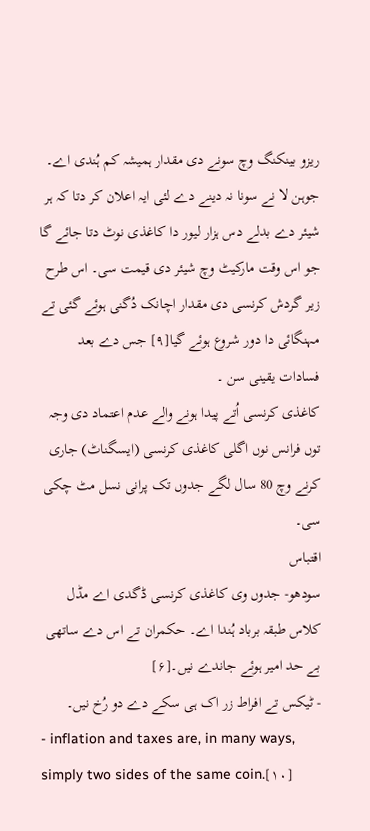ریزو بینکنگ وچ سونے دی مقدار ہمیشہ کم ہُندی اے۔ جوہن لا نے سونا نہ دینے دے لئی ایہ اعلان کر دتا کہ ہر شیئر دے بدلے دس ہزار لیور دا کاغذی نوٹ دتا جائے گا جو اس وقت مارکیٹ وچ شیئر دی قیمت سی۔ اس طرح زیر گردش کرنسی دی مقدار اچانک دُگنی ہوئے گئی تے مہنگائی دا دور شروع ہوئے گیا[۹] جس دے بعد فسادات یقینی سن ۔
کاغذی کرنسی اُتے پیدا ہونے والے عدم اعتماد دی وجہ توں فرانس نوں اگلی کاغذی کرنسی (ایسگناٹ) جاری کرنے وچ 80 سال لگے جدوں تک پرانی نسل مٹ چکی سی۔
اقتباس
سودھو- جدوں وی کاغذی کرنسی ڈگدی اے مڈل کلاس طبقہ برباد ہُندا اے۔ حکمران تے اس دے ساتھی بے حد امیر ہوئے جاندے نيں۔[۶]
- ٹیکس تے افراط زر اک ہی سکے دے دو رُخ نيں۔
- inflation and taxes are, in many ways, simply two sides of the same coin.[۱۰]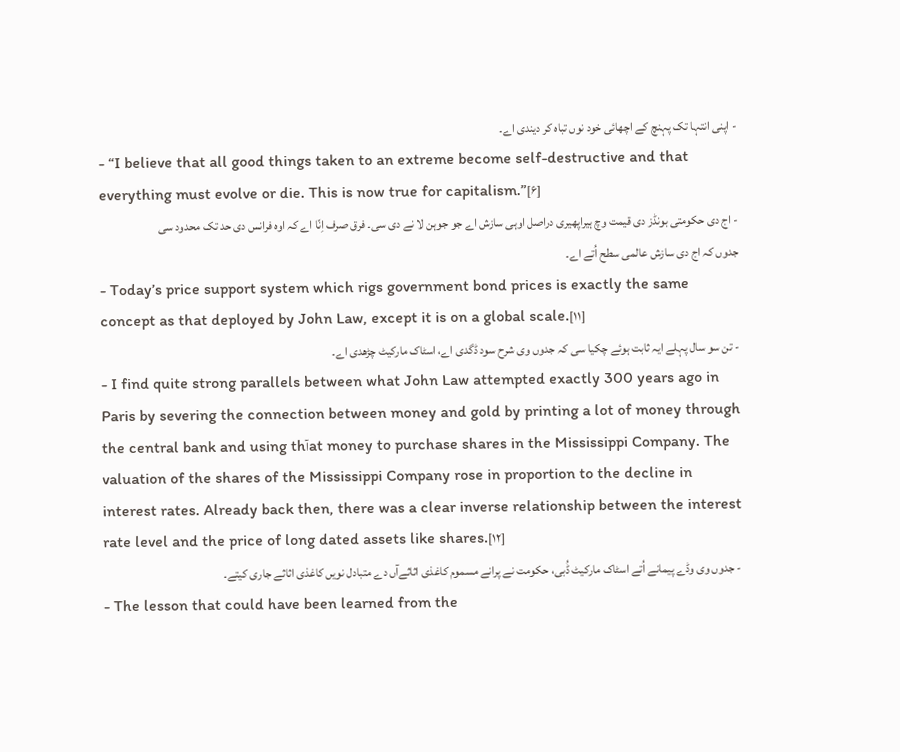- اپنی انتہا تک پہنچ کے اچھائی خود نوں تباہ کر دیندی اے۔
- “I believe that all good things taken to an extreme become self-destructive and that everything must evolve or die. This is now true for capitalism.”[۶]
- اج دی حکومتی بونڈز دی قیمت وچ ہیراپھیری دراصل اوہی سازش اے جو جوہن لا نے دی سی۔ فرق صرف اِنّا اے کہ اوہ فرانس دی حد تک محدود سی جدوں کہ اج دی سازش عالمی سطح اُتے اے۔
- Today’s price support system which rigs government bond prices is exactly the same concept as that deployed by John Law, except it is on a global scale.[۱۱]
- تن سو سال پہلے ایہ ثابت ہوئے چکيا سی کہ جدوں وی شرح سود ڈگدی اے، اسٹاک مارکیٹ چڑھدی اے۔
- I find quite strong parallels between what John Law attempted exactly 300 years ago in Paris by severing the connection between money and gold by printing a lot of money through the central bank and using thآat money to purchase shares in the Mississippi Company. The valuation of the shares of the Mississippi Company rose in proportion to the decline in interest rates. Already back then, there was a clear inverse relationship between the interest rate level and the price of long dated assets like shares.[۱۲]
- جدوں وی وڈے پیمانے اُتے اسٹاک مارکیٹ ڈُبی، حکومت نے پرانے مسموم کاغذی اثاثےآں دے متبادل نويں کاغذی اثاثے جاری کیتے۔
- The lesson that could have been learned from the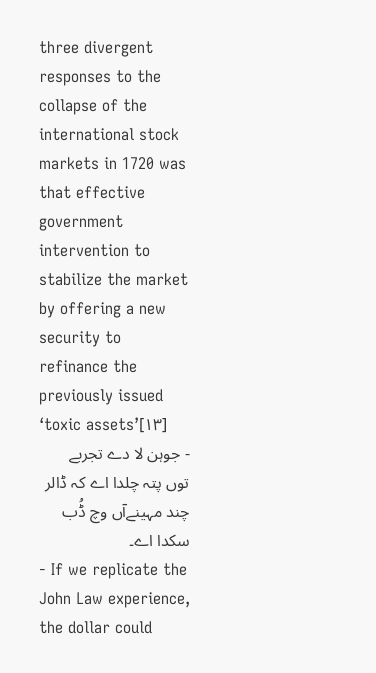three divergent responses to the collapse of the international stock markets in 1720 was that effective government intervention to stabilize the market by offering a new security to refinance the previously issued ‘toxic assets’[۱۳]
- جوہن لا دے تجربے توں پتہ چلدا اے کہ ڈالر چند مہینےآں وچ ڈُب سکدا اے۔
- If we replicate the John Law experience, the dollar could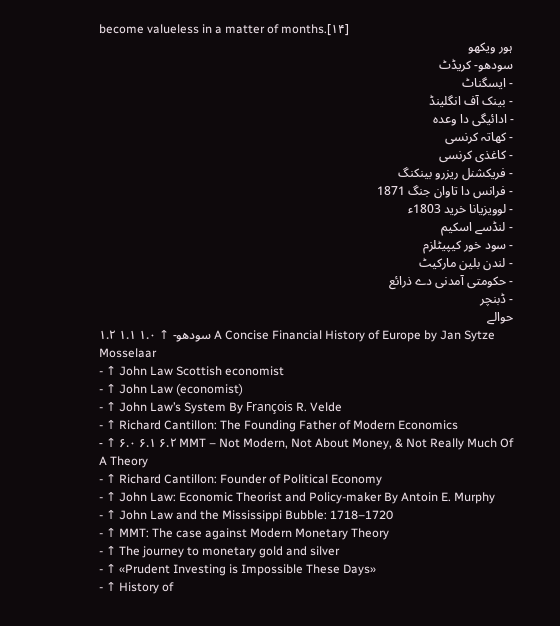become valueless in a matter of months.[۱۴]
ہور ویکھو
سودھو- کریڈٹ
- ایسگناٹ
- بینک آف انگلینڈ
- ادائیگی دا وعدہ
- کھاتہ کرنسی
- کاغذی کرنسی
- فریکشنل ریزرو بینکنگ
- فرانس دا تاوان جنگ 1871
- لوویزیانا خرید 1803ء
- لنڈسے اسکیم
- سود خور کیپیٹلزم
- لندن بلین مارکیٹ
- حکومتی آمدنی دے ذرائع
- ڈبنچر
حوالے
سودھو- ↑ ۱.۰ ۱.۱ ۱.۲ A Concise Financial History of Europe by Jan Sytze Mosselaar
- ↑ John Law Scottish economist
- ↑ John Law (economist)
- ↑ John Law’s System By François R. Velde
- ↑ Richard Cantillon: The Founding Father of Modern Economics
- ↑ ۶.۰ ۶.۱ ۶.۲ MMT – Not Modern, Not About Money, & Not Really Much Of A Theory
- ↑ Richard Cantillon: Founder of Political Economy
- ↑ John Law: Economic Theorist and Policy-maker By Antoin E. Murphy
- ↑ John Law and the Mississippi Bubble: 1718–1720
- ↑ MMT: The case against Modern Monetary Theory
- ↑ The journey to monetary gold and silver
- ↑ «Prudent Investing is Impossible These Days»
- ↑ History of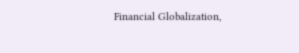Financial Globalization,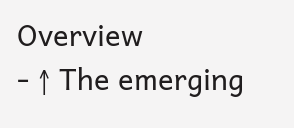Overview
- ↑ The emerging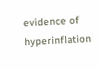evidence of hyperinflation